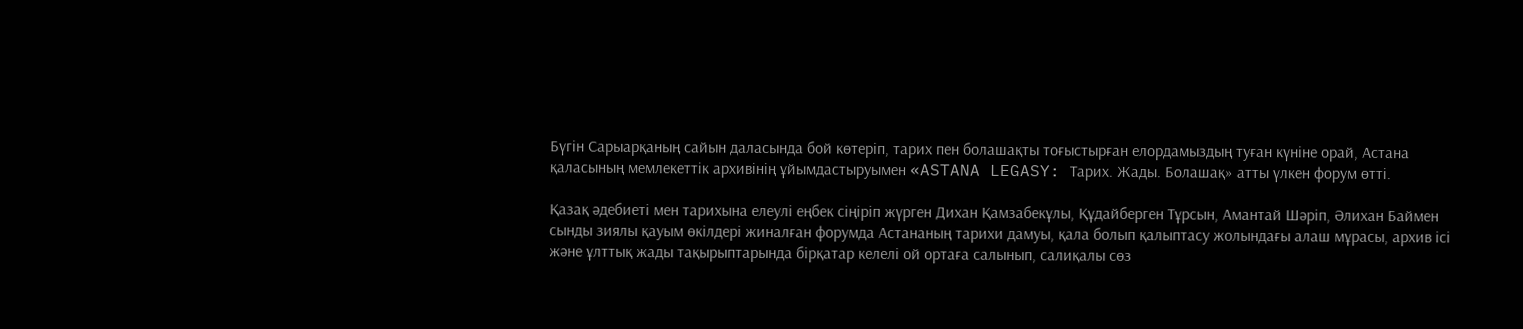Бүгін Сарыарқаның сайын даласында бой көтеріп, тарих пен болашақты тоғыстырған елордамыздың туған күніне орай, Астана қаласының мемлекеттік архивінің ұйымдастыруымен «ASTANA LEGASY: Тарих. Жады. Болашақ» атты үлкен форум өтті.

Қазақ әдебиеті мен тарихына елеулі еңбек сіңіріп жүрген Дихан Қамзабекұлы, Құдайберген Тұрсын, Амантай Шәріп, Әлихан Баймен сынды зиялы қауым өкілдері жиналған форумда Астананың тарихи дамуы, қала болып қалыптасу жолындағы алаш мұрасы, архив ісі және ұлттық жады тақырыптарында бірқатар келелі ой ортаға салынып, салиқалы сөз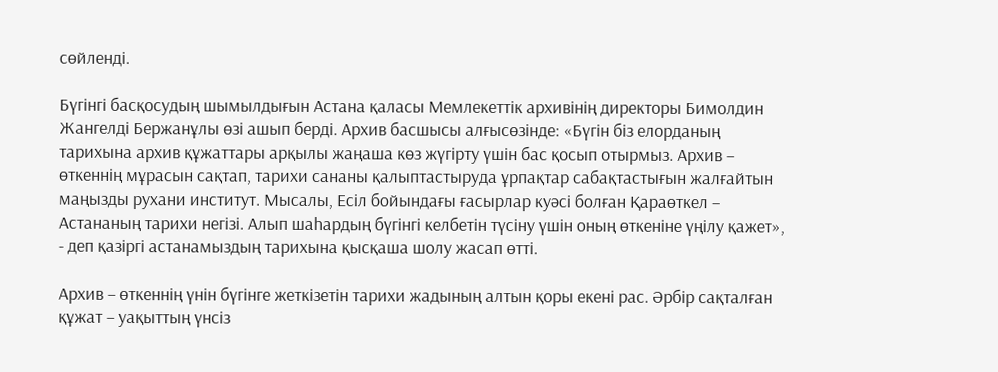сөйленді.

Бүгінгі басқосудың шымылдығын Астана қаласы Мемлекеттік архивінің директоры Бимолдин Жангелді Бержанұлы өзі ашып берді. Архив басшысы алғысөзінде: «Бүгін біз елорданың тарихына архив құжаттары арқылы жаңаша көз жүгірту үшін бас қосып отырмыз. Архив – өткеннің мұрасын сақтап, тарихи сананы қалыптастыруда ұрпақтар сабақтастығын жалғайтын маңызды рухани институт. Мысалы, Есіл бойындағы ғасырлар куәсі болған Қараөткел – Астананың тарихи негізі. Алып шаһардың бүгінгі келбетін түсіну үшін оның өткеніне үңілу қажет», - деп қазіргі астанамыздың тарихына қысқаша шолу жасап өтті.

Архив – өткеннің үнін бүгінге жеткізетін тарихи жадының алтын қоры екені рас. Әрбір сақталған құжат – уақыттың үнсіз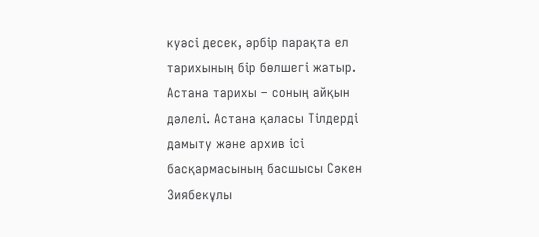куәсі десек, әрбір парақта ел тарихының бір бөлшегі жатыр. Астана тарихы – соның айқын дәлелі. Астана қаласы Тілдерді дамыту және архив ісі басқармасының басшысы Сәкен Зиябекұлы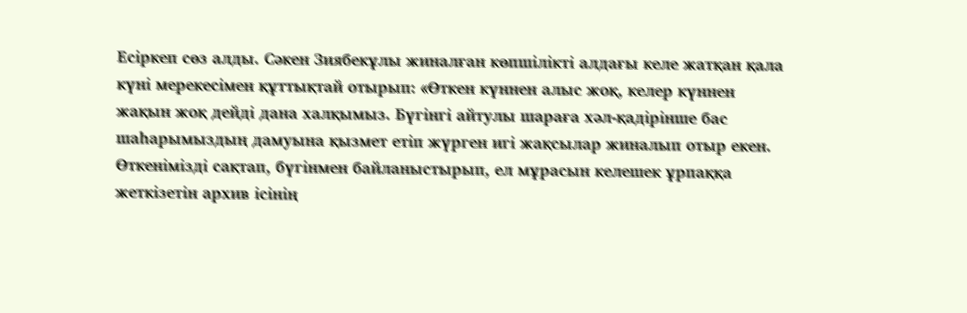Есіркеп сөз алды. Сәкен Зиябекұлы жиналған көпшілікті алдағы келе жатқан қала күні мерекесімен құттықтай отырып: «Өткен күннен алыс жоқ, келер күннен жақын жоқ дейді дана халқымыз. Бүгінгі айтулы шараға хәл-қадірінше бас шаһарымыздың дамуына қызмет етіп жүрген игі жақсылар жиналып отыр екен. Өткенімізді сақтап, бүгінмен байланыстырып, ел мұрасын келешек ұрпаққа жеткізетін архив ісінің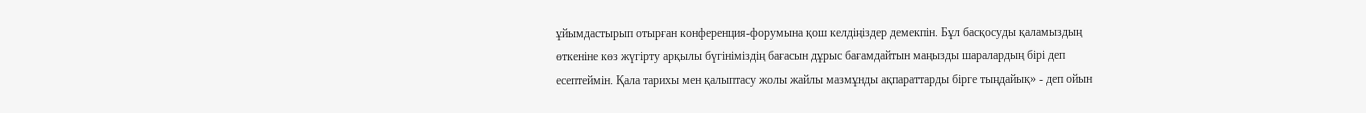ұйымдастырып отырған конференция-форумына қош келдіңіздер демекпін. Бұл басқосуды қаламыздың өткеніне көз жүгірту арқылы бүгініміздің бағасын дұрыс бағамдайтын маңызды шаралардың бірі деп есептеймін. Қала тарихы мен қалыптасу жолы жайлы мазмұнды ақпараттарды бірге тыңдайық» - деп ойын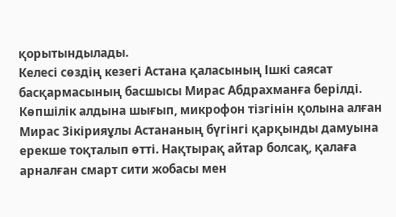қорытындылады.
Келесі сөздің кезегі Астана қаласының Ішкі саясат басқармасының басшысы Мирас Абдрахманға берілді. Көпшілік алдына шығып, микрофон тізгінін қолына алған Мирас Зікірияұлы Астананың бүгінгі қарқынды дамуына ерекше тоқталып өтті. Нақтырақ айтар болсақ, қалаға арналған смарт сити жобасы мен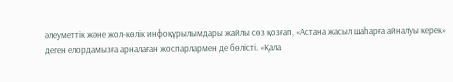әлеуметтік және жол-көлік инфоқұрылымдары жайлы сөз қозғап, «Астана жасыл шаһарға айналуы керек» деген елордамызға арналаған жоспарлармен де бөлісті. «Қала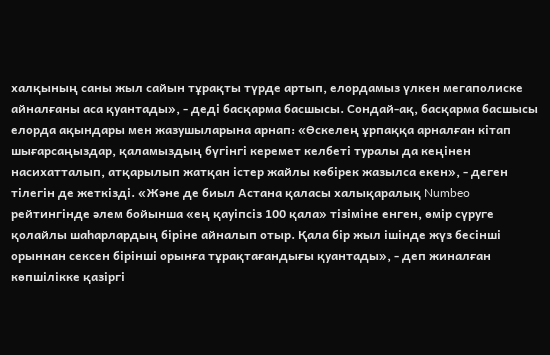халқының саны жыл сайын тұрақты түрде артып, елордамыз үлкен мегаполиске айналғаны аса қуантады», - деді басқарма басшысы. Сондай-ақ, басқарма басшысы елорда ақындары мен жазушыларына арнап: «Өскелең ұрпаққа арналған кітап шығарсаңыздар, қаламыздың бүгінгі керемет келбеті туралы да кеңінен насихатталып, атқарылып жатқан істер жайлы көбірек жазылса екен», - деген тілегін де жеткізді. «Және де биыл Астана қаласы халықаралық Numbeo рейтингінде әлем бойынша «ең қауіпсіз 100 қала» тізіміне енген, өмір сүруге қолайлы шаһарлардың біріне айналып отыр. Қала бір жыл ішінде жүз бесінші орыннан сексен бірінші орынға тұрақтағандығы қуантады», - деп жиналған көпшілікке қазіргі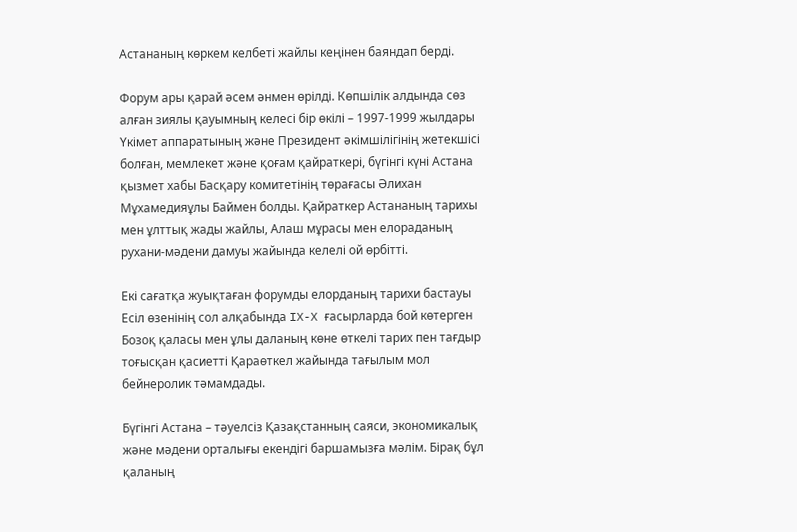Астананың көркем келбеті жайлы кеңінен баяндап берді.

Форум ары қарай әсем әнмен өрілді. Көпшілік алдында сөз алған зиялы қауымның келесі бір өкілі – 1997-1999 жылдары Үкімет аппаратының және Президент әкімшілігінің жетекшісі болған, мемлекет және қоғам қайраткері, бүгінгі күні Астана қызмет хабы Басқару комитетінің төрағасы Әлихан Мұхамедияұлы Баймен болды. Қайраткер Астананың тарихы мен ұлттық жады жайлы, Алаш мұрасы мен елораданың рухани-мәдени дамуы жайында келелі ой өрбітті.

Екі сағатқа жуықтаған форумды елорданың тарихи бастауы Есіл өзенінің сол алқабында IX-X ғасырларда бой көтерген Бозоқ қаласы мен ұлы даланың көне өткелі тарих пен тағдыр тоғысқан қасиетті Қараөткел жайында тағылым мол бейнеролик тәмамдады.

Бүгінгі Астана – тәуелсіз Қазақстанның саяси, экономикалық және мәдени орталығы екендігі баршамызға мәлім. Бірақ бұл қаланың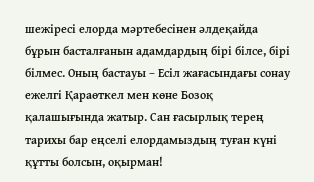шежіресі елорда мәртебесінен әлдеқайда бұрын басталғанын адамдардың бірі білсе, бірі білмес. Оның бастауы – Есіл жағасындағы сонау ежелгі Қараөткел мен көне Бозоқ қалашығында жатыр. Сан ғасырлық терең тарихы бар еңселі елордамыздың туған күні құтты болсын, оқырман!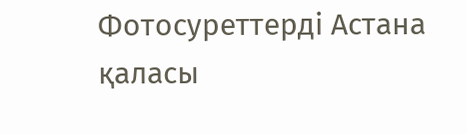Фотосуреттерді Астана қаласы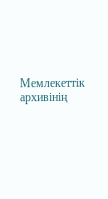Мемлекеттік архивінің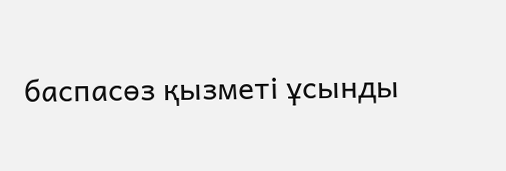баспасөз қызметі ұсынды